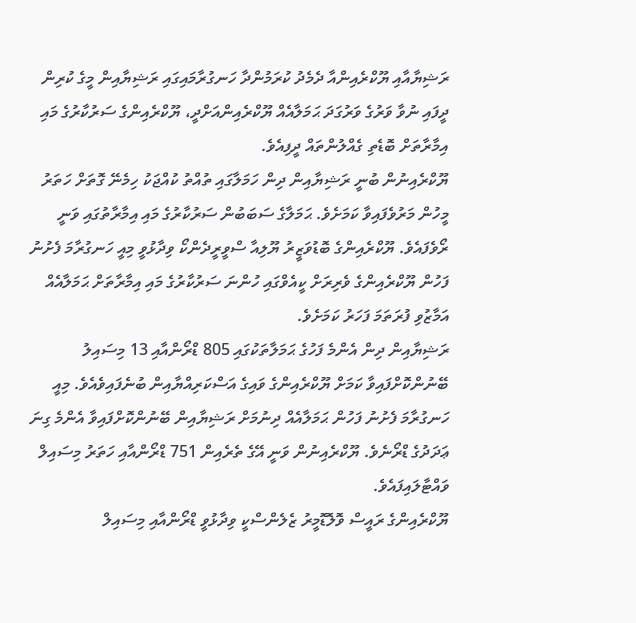ރަޝިޔާއާއި ޔޫކްރެއިންއާ ދެމެދު ކުރަމުންދާ ހަނގުރާމައިގައި ރަޝިޔާއިން މީގެ ކުރިން ދީފައި ނުވާ ވަރުގެ ވަރުގަދަ ޙަމަލާއެއް ޔޫކްރެއިންއަށްދީ، ޔޫކްރެއިންގެ ސަރުކާރުގެ މައި އިމާރާތަށް ބޮޑެތި ގެއްލުންތައް ދީފިއެވެ.
ޔޫކްރެއިނުން ބުނީ ރަޝިޔާއިން ދިން ހަމަލާގައި ތުއްތު ކުއްޖަކު ހިމެނޭ ގޮތަށް ހަތަރު މީހުން މަރުވެފައިވާ ކަމަށެވެ. ޙަމަލާގެ ސަބަބުން ސަރުކާރުގެ މައި އިމާރާތުގައި ވަނީ ރޯވެފައެވެ. ޔޫކްރެއިންގެ ބޮޑުވަޒީރު ޔޫލިއާ ސްވީރީދެންކޯ ވިދާޅުވީ މިއީ ހަނގުރާމަ ފެށުނު ފަހުން ޔޫކްރެއިންގެ ވެރިރަށް ކީއެވްގައި ހުންނަ ސަރުކާރުގެ މައި އިމާރާތަށް ޙަމަލާއެއް އަމާޒުވި ފުރަތަމަ ފަހަރު ކަމަށެވެ.
ރަޝިޔާއިން ދިން އެންމެ ފަހުގެ ޙަމަލާތަކުގައި 805 ޑްރޯންއާއި 13 މިސައިލު ބޭނުންކޮށްފައިވާ ކަމަށް ޔޫކްރެއިންގެ ވައިގެ އަސްކަރިއްޔާއިން ބުނެފައިވެއެވެ. މިއީ ހަނގުރާމަ ފެށުނު ފަހުން ޙަމަލާއެއް ދިނުމަށް ރަޝިޔާއިން ބޭނުންކޮށްފައިވާ އެންމެ ގިނަ ޢަދަދުގެ ޑްރޯނެވެ. ޔޫކްރެއިނުން ވަނީ އޭގެ ތެރެއިން 751 ޑްރޯންއާއި ހަތަރު މިސައިލް ވައްޓާލައިފައެވެ.
ޔޫކްރެއިންގެ ރައީސް ވޮލޮޑޮމީރު ޒެލެންސްކީ ވިދާޅުވީ ޑްރޯންއާއި މިސައިލް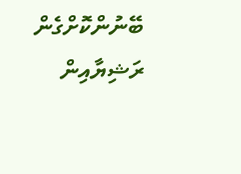ބޭނުންކޮށްގެން ރަޝިޔާއިން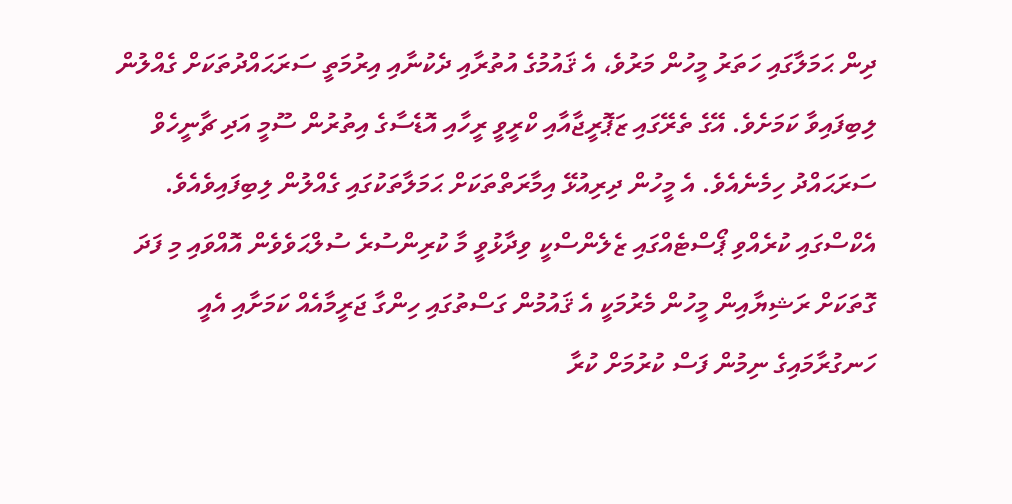ދިން ޙަމަލާގައި ހަތަރު މީހުން މަރުވެ، އެ ޤައުމުގެ އުތުރާއި ދެކުނާއި އިރުމަތީ ސަރަޙައްދުތަކަށް ގެއްލުން ލިބިފައިވާ ކަމަށެވެ. އޭގެ ތެރޭގައި ޒަޕޮރީޖާއާއި ކްރީވީ ރީހާއި އޮޑެސާގެ އިތުރުން ސޫމީ އަދި ޗާނީހެވް ސަރަޙައްދު ހިމެނެއެވެ. އެ މީހުން ދިރިއުޅޭ އިމާރަތްތަކަށް ޙަމަލާތަކުގައި ގެއްލުން ލިބިފައިވެއެވެ.
އެކްސްގައި ކުރެއްވި ޕޯސްޓެއްގައި ޒެލެންސްކީ ވިދާޅުވީ މާ ކުރިންސުރެ ސުލްޙަވެވެން އޮއްވައި މި ފަދަ ގޮތަކަށް ރަޝިޔާއިން މީހުން މެރުމަކީ އެ ޤައުމުން ގަސްތުގައި ހިންގާ ޖަރީމާއެއް ކަމަށާއި އެއީ ހަނގުރާމައިގެ ނިމުން ފަސް ކުރުމަށް ކުރާ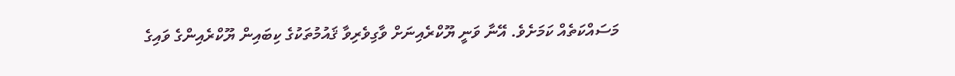މަސައްކަތެއް ކަމަށެވެ. އޭނާ ވަނީ ޔޫކްރެއިނަށް ވާގިވެރިވާ ޤައުމުތަކުގެ ކިބައިން ޔޫކްރެއިންގެ ވައިގެ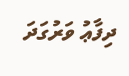ދިފާޢު ވަރުގަދަ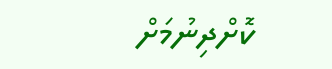ކޮށްދިނުމަށް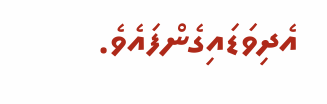އެދިވަޑައިގެންފައެވެ.